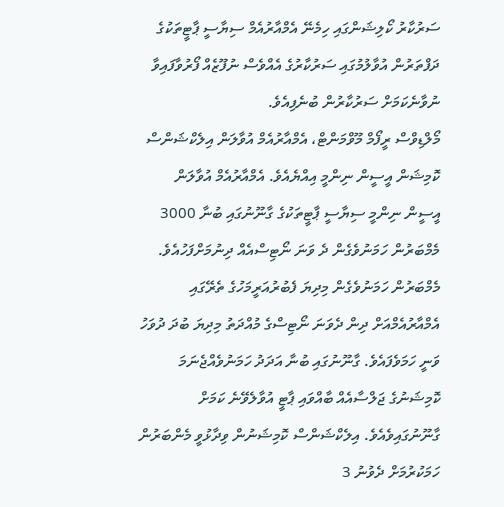ސަރުކާރު ކޯލިޝަންގައި ހިމެނޭ އެމްއާރުއެމް ސިޔާސީ ޕާޓީތަކުގެ ދަފްތަރުން އުވާލުމުގައި ސަރުކާރުގެ އެއްވެސް ނުފޫޒެއް ފޯރުވާފައިވާ ނުވާނެކަމަށް ސަރުކާރުން ބުނެފިއެވެ.
މޯލްޑިވްސް ރީފޯމް މޫވްމަންޓް، އެމްއާރުއެމް އުވާލަން އިލެކްޝަންސް ކޮމިޝަން އީސީން ނިންމީ އިއްޔެއެވެ. އެމްއާރުއެމް އުވާލަން އީސީން ނިންމީ ސިޔާސީ ޕާޓީތަކުގެ ގާނޫނުގައި ބުނާ 3000 މެމްބަރުން ހަމަނުވެގެން ދެ ވަނަ ނޯޓިސްއެއް ދިނުމަށްފަހުއެވެ.
މެމްބަރުން ހަމަނުވެގެން މިދިޔަ ފެބުރުއަރީމަހުގެ ތެރޭގައި އެމްއާރުއެމްއަށް ދިން ދެވަނަ ނޯޓިސްގެ މުއްދަތު މިދިޔަ ބުދަ ދުވަހު ވަނީ ހަމަވެފައެވެ. ގާނޫނުގައި ބުނާ އަދަދު ހަމަނުވެއްޖެނަމަ ކޮމިޝަނުގެ ޖަލްސާއެއް ބާއްވައި ޕާޓީ އުވާލެވޭނެ ކަމަށް ގާނޫނުގައިވެއެވެ. އިލެކްޝަންސް ކޮމިޝަނުން ވިދާޅުވީ މެންބަރުން ހަމަކުރުމަށް ދެވުނު 3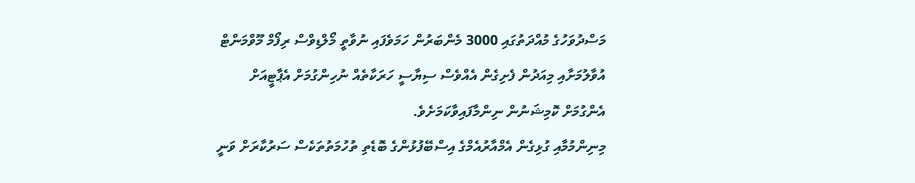މަސްދުވަހުގެ މުއްދަތުގައި 3000 މެންބަރުން ހަމަވެފައި ނުވާތީ މޯލްޑިވްސް ރިފޯމް މޫވްމަންޓް އުވާލުމަށާއި މިއަދުން ފެށިގެން އެއްވެސް ސިޔާސީ ހަރަކާތެއް ނުހިންގުމަށް އެޕާޓީއަށް އެންގުމަށް ކޮމިޝަނުން ނިންމާފައިވާކަމަށެވެ.
މިނިންމުމާއި ގުޅިގެން އެމްއާރުއެމްގެ އިސްބޭފުޅުންގެ ބޮޑެތި ތުހުމަތުތަކެސް ސަރުކާރަށް ވަނީ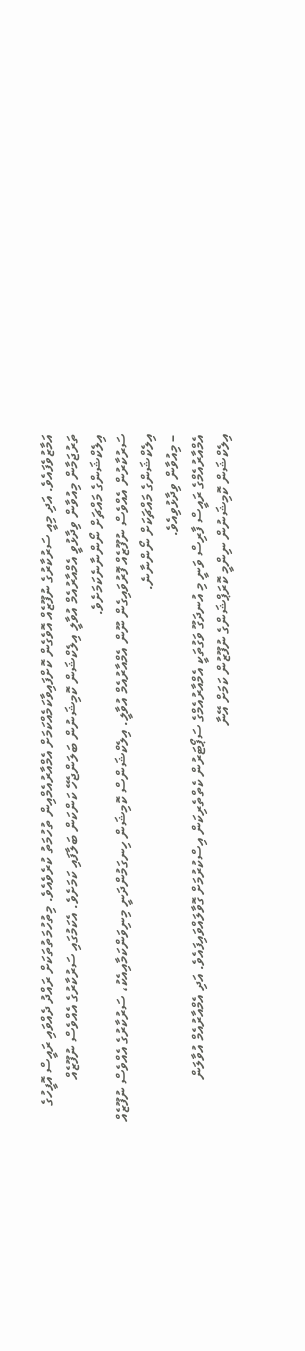އަމާޒުވެފައެވެ. އަދި މިއީ ސަރުކާރުގެ ނުފޫޒެއް އޮވެގެން ކޮށްފައިވާކަމެއްކަމަށް އެމްއާރުއެމްއިން ތުހުމަތު ކުރެވެއެވެ. މިތުހުމަތުތަކަށް ރައްދު ދެއްވައި ރައީސް އޮފީހުގެ ތަރުޖަމާން މިއުވާން ވިދާޅުވީ އެމްއާރުއެމް އުވާލީ އިލެކްޝަން ކޮމިޝަނުން ބަލަންޖެހޭ ކަންކަން ބަލާފައި ކަމަށެވެ. އެކަމުގައި ސަރުކާރުގެ އެއްވެސް ނުފޫޒެއް އިލެކްޝަންގެ މައްޗަށް ނޯންނާނެކަމަށެވެ.
ސަރުކާރުން އެއްވެސް ނުފޫޒެއް ފޮރުވައިގެން ނޫން އެމްއާރުއެމް އުވާލީ. އިލެކްޝަންސް ކޮމިޝަން ހިނގަމުންދަނީ މިނިވަންކަމާއިއެކު، ސަރުކާރުގެ އެއްވެސް ނުފޫޒެއް އިލެކްޝަންގެ މައްޗަކަށް ނޯންނާނެ.
– މިއުވާން ވިދާޅުވިއެވެ.
އެމްއާރުއެމްގެ ރައީސް ފާރިސް ވަނީ މި އުނދަގޫ ވަގުތަކީ އެމްއާރުއެމްގެ ސަޕޯޓަރުން ކެތްތެރިކަން އިސްކުރުމަށް ގޮވާލައްވައިފައެވެ. އަދި އެމްއާރުއެމް އުވާލަން އިލެކްޝަން ކޮމިޝަނުން ނިންމީ ކޮރަޕްޝަންގެ ނުފޫޒުން ކަމަށް އޭނާ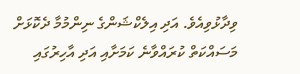ވިދާޅުވިއެވެ. އަދި އިލެކްޝަންގެ ނިންމުމާ ދެކޮޅަށް މަސައްކަތް ކުރައްވާނެ ކަމަށާއި އަދި އާހިރުގައި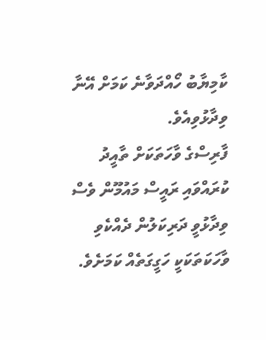ކާމިޔާބު ހޯއްދަވާނެ ކަމަށް އޭނާ ވިދާޅުވިއެވެ.
ފާރިސްގެ ވާހަތަކަށް ތާއީދު ކުރައްވައި ރައީސް މައުމޫން ވެސް ވިދާޅުވީ ދަރިކަލުން ދެއްކެވި ވާހަކަތަކަކީ ހަގީގަތެއް ކަމަށެވެ.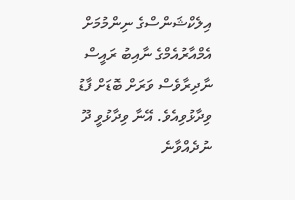އިލެކްޝަންސްގެ ނިންމުމަށް އެމްއާރުއެމްގެ ނާއިބު ރައީސް ނާދިރާވެސް ވަރަށް ބޮޑަށް ފާޑު ވިދާޅުވިއެވެ. އޭނާ ވިދާޅުވީ ދޫ ނުދެއްވާނެ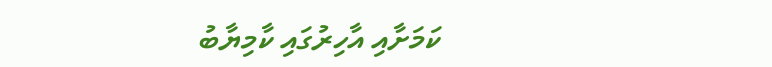ކަމަށާއި އާހިރުގައި ކާމިޔާބު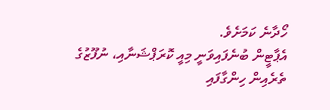ހޯދާނެ ކަމަށެވެ.
އެޕާޓީން ބުނެފައިވަނީ މިއީ ކޮރަޕްޝަނާއި، ނުފޫޒުގެ ތެރެއިން ހިންގާފައި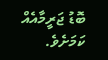ބޮޑު ޖަރީމާއެއް ކަމަށެވެ.